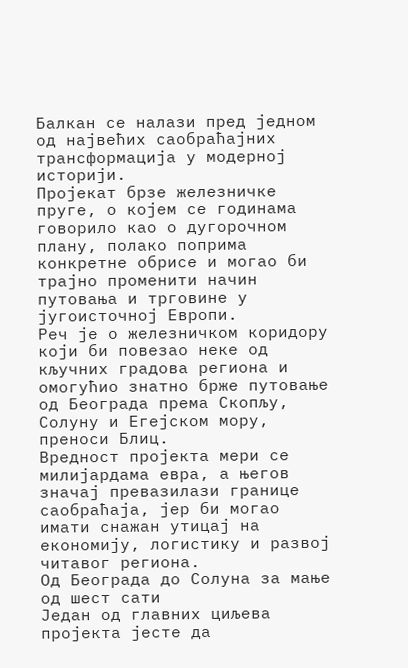Балкан се налази пред једном од највећих саобраћајних трансформација у модерној историји.
Пројекат брзе железничке пруге, о којем се годинама говорило као о дугорочном плану, полако поприма конкретне обрисе и могао би трајно променити начин путовања и трговине у југоисточној Европи.
Реч је о железничком коридору који би повезао неке од кључних градова региона и омогућио знатно брже путовање од Београда према Скопљу, Солуну и Егејском мору, преноси Блиц.
Вредност пројекта мери се милијардама евра, а његов значај превазилази границе саобраћаја, јер би могао имати снажан утицај на економију, логистику и развој читавог региона.
Од Београда до Солуна за мање од шест сати
Један од главних циљева пројекта јесте да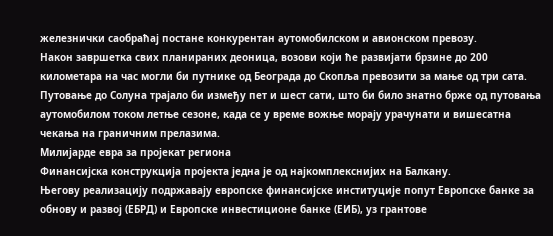железнички саобраћај постане конкурентан аутомобилском и авионском превозу.
Након завршетка свих планираних деоница, возови који ће развијати брзине до 200 километара на час могли би путнике од Београда до Скопља превозити за мање од три сата.
Путовање до Солуна трајало би између пет и шест сати, што би било знатно брже од путовања аутомобилом током летње сезоне, када се у време вожње морају урачунати и вишесатна чекања на граничним прелазима.
Милијарде евра за пројекат региона
Финансијска конструкција пројекта једна је од најкомплекснијих на Балкану.
Његову реализацију подржавају европске финансијске институције попут Европске банке за обнову и развој (ЕБРД) и Европске инвестиционе банке (ЕИБ), уз грантове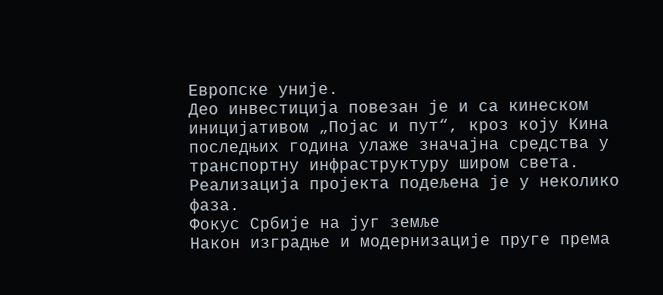Европске уније.
Део инвестиција повезан је и са кинеском иницијативом „Појас и пут“, кроз коју Кина последњих година улаже значајна средства у транспортну инфраструктуру широм света.
Реализација пројекта подељена је у неколико фаза.
Фокус Србије на југ земље
Након изградње и модернизације пруге према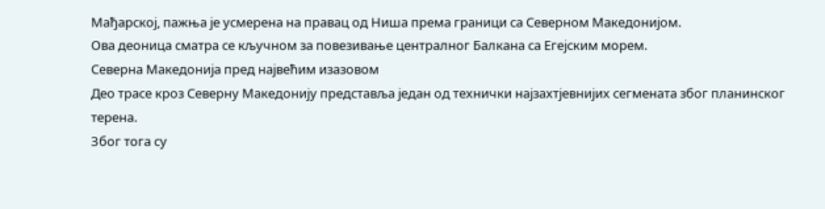Мађарској, пажња је усмерена на правац од Ниша према граници са Северном Македонијом.
Ова деоница сматра се кључном за повезивање централног Балкана са Егејским морем.
Северна Македонија пред највећим изазовом
Део трасе кроз Северну Македонију представља један од технички најзахтјевнијих сегмената због планинског терена.
Због тога су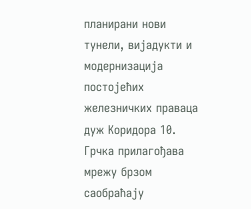планирани нови тунели, вијадукти и модернизација постојећих железничких праваца дуж Коридора 10.
Грчка прилагођава мрежу брзом саобраћају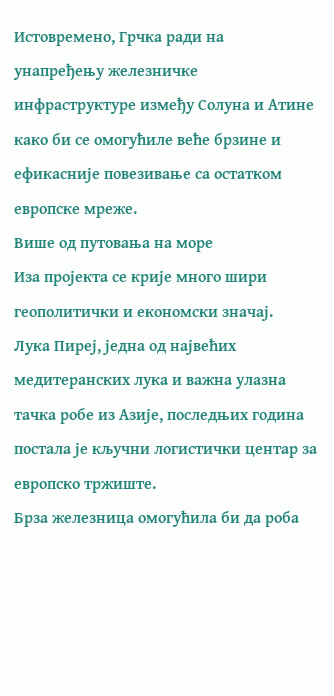Истовремено, Грчка ради на унапређењу железничке инфраструктуре између Солуна и Атине како би се омогућиле веће брзине и ефикасније повезивање са остатком европске мреже.
Више од путовања на море
Иза пројекта се крије много шири геополитички и економски значај.
Лука Пиреј, једна од највећих медитеранских лука и важна улазна тачка робе из Азије, последњих година постала је кључни логистички центар за европско тржиште.
Брза железница омогућила би да роба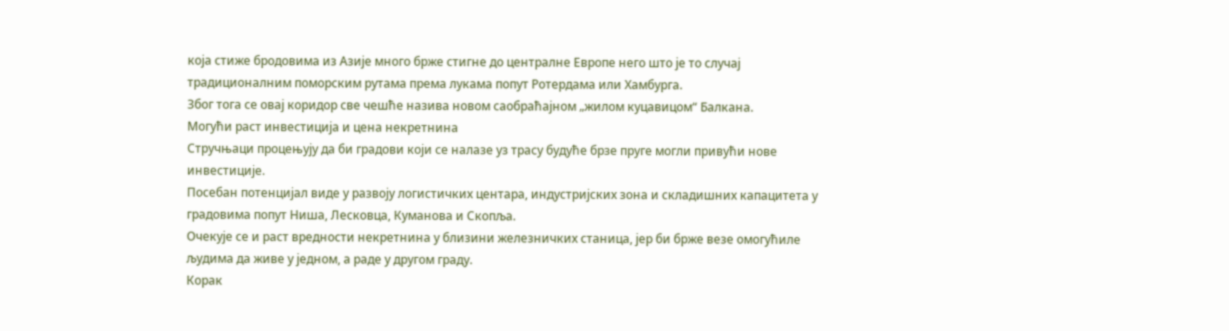која стиже бродовима из Азије много брже стигне до централне Европе него што је то случај традиционалним поморским рутама према лукама попут Ротердама или Хамбурга.
Због тога се овај коридор све чешће назива новом саобраћајном „жилом куцавицом“ Балкана.
Могући раст инвестиција и цена некретнина
Стручњаци процењују да би градови који се налазе уз трасу будуће брзе пруге могли привући нове инвестиције.
Посебан потенцијал виде у развоју логистичких центара, индустријских зона и складишних капацитета у градовима попут Ниша, Лесковца, Куманова и Скопља.
Очекује се и раст вредности некретнина у близини железничких станица, јер би брже везе омогућиле људима да живе у једном, а раде у другом граду.
Корак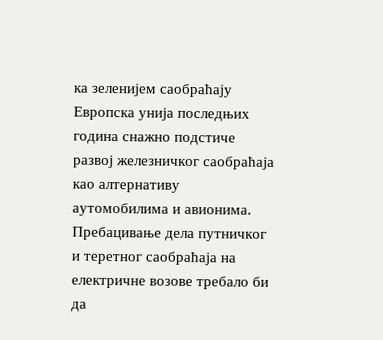ка зеленијем саобраћају
Европска унија последњих година снажно подстиче развој железничког саобраћаја као алтернативу аутомобилима и авионима.
Пребацивање дела путничког и теретног саобраћаја на електричне возове требало би да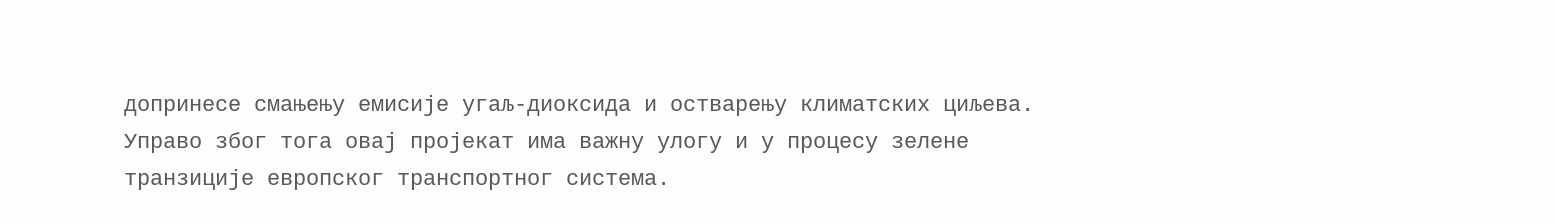допринесе смањењу емисије угаљ-диоксида и остварењу климатских циљева.
Управо због тога овај пројекат има важну улогу и у процесу зелене транзиције европског транспортног система.